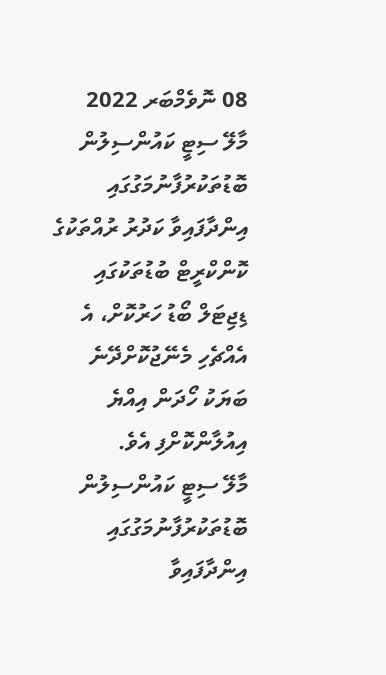08 ނޮވެމްބަރ 2022
މާލޭ ސިޓީ ކައުންސިލުން ބޮޑުތަކުރުފާނުމަގުގައި އިންދާފައިވާ ކަދުރު ރުއްތަކުގެ ކޮންކްރީޓް ބުޑުތަކުގައި ޑިޖިޓަލް ބޯޑު ހަރުކޮށް، އެ އެއްޗެހި މެނޭޖުކޮށްދޭނެ ބަޔަކު ހޯދަން އިއްޔެ އިއުލާންކޮށްފި އެވެ.
މާލޭ ސިޓީ ކައުންސިލުން ބޮޑުތަކުރުފާނުމަގުގައި އިންދާފައިވާ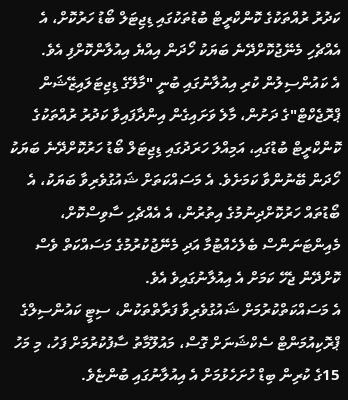ކަދުރު ރުއްތަކުގެ ކޮންކްރީޓް ބުޑުތަކުގައި ޑިޖިޓަލް ބޯޑު ހަރުކޮށް، އެ އެއްޗެހި މެނޭޖުކޮށްދޭނެ ބަޔަކު ހޯދަން އިއްޔެ އިއުލާންކޮށްފި އެވެ.
އެ ކައުންސިލުން ކުރި އިއުލާނުގައި ބުނީ "މާލޭގެ ޑިޖިޓަލައިޒޭޝަން ޕްރޮޖެކްޓް"ގެ ދަށުން، މާލެ ވަށައިގެން އިންދާފައިވާ ކަދުރު ރުއްތަކުގެ ކޮންކްރީޓް ބުޑުގައި، އަމިއްލަ ހަރަދުގައި ޑިޖިޓަލް ބޯޑު ހަރުކޮށްދޭނެ ބަޔަކު ހޯދަން ބޭނުންވާ ކަމަށެވެ. އެ މަސައްކަތަށް ޝައުގުވެރިވާ ބަޔަކު، އެ ބޯޑުތައް ހަރުކޮށްދިނުމުގެ އިތުރުން، އެ އެއްޗެހި ސާވިސްކޮށް، މެއިންޓަނަންސް ބެލެހެއްޓުމާ އަދި މެނޭޖުކުރުމުގެ މަސައްކަތް ވެސް ކޮށްދޭން ޖެހޭ ކަމަށް އެ އިއުލާނުގައިވެ އެވެ.
އެ މަސައްކަތްކުރުމަށް ޝައުގުވެރިވާ ފަރާތްތަކުން، ސިޓީ ކައުންސިލްގެ ޕްރޮކިއުމަންޓް ސެކްޝަނަށް ގޮސް، މައުލޫމާތު ސާފުކުރުމަށް ފަހު، މި މަހު 15ގެ ކުރިން ބިޑް ހުށަހެޅުމަށް އެ އިއުލާނުގައި ބުންޏެވެ.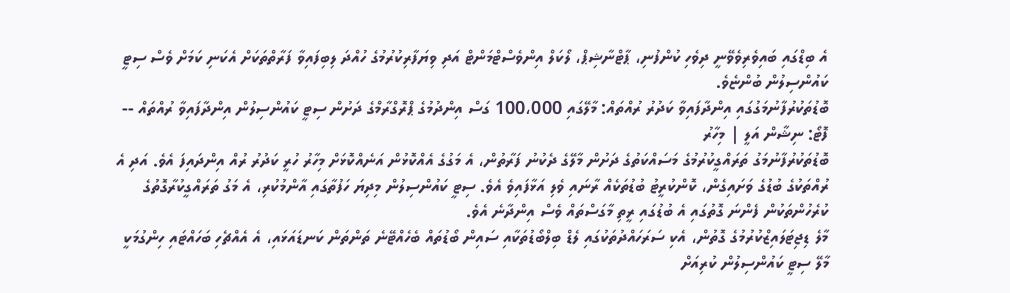އެ ބިޑްގައި ބައިވެރިވެވޭނީ ދިވެހި ކުންފުނި، ޕާޓްނާޝިޕް، ލޯކަލް އިންވެސްޓްމަންޓް އަދި ވިޔަފާރިކުރުމުގެ ހުއްދަ ލިބިފައިވާ ފަރާތްތަކަށް އެކަނި ކަމަށް ވެސް ސިޓީ ކައުންސިލުން ބުންޏެވެ.
ބޮޑުތަކުރުފާނުމަގުގައި އިންދާފައިވާ ކަދުރު ރުއްތައް: މާލޭގައި 100،000 ގަސް އިންދުމުގެ ޕްރޮގްރާމްގެ ދަށުން ސިޓީ ކައުންސިލުން އިންދާފައިވާ ރުއްތައް -- ފޮޓޯ: ނިޝާން އަލީ | މިހާރު
ބޮޑުތަކުރުފާނުމަގު ތަރައްގީކުރުމުގެ މަސައްކަތުގެ ދަށުން މާލޭގެ ދެކުނު ފަރާތުން، އެ މަގުގެ އެއްކޮޅުން އަނެއްކޮޅަށް މިހާރު ހުރީ ކަދުރު ރުއް އިންދައިފަ އެވެ. އަދި އެ ރުއްތަކުގެ ބުޑުގެ ވަށައިގެން، ކޮންކުރީޓު ބުޑުތަކެއް ރާނައި ވެލި އަޅާފައިވެ އެވެ. ސިޓީ ކައުންސިލުން މިދިޔަ ހަފުތާގައި އާންމުކުރި، އެ މަގު ތަރައްގީކުރާގޮތުގެ ކުރެހުންތަކުން ފެންނަ ގޮތުގައި އެ ބުޑުގައި ރީތި މާގަސްތައް ވެސް އިންދާނެ އެވެ.
މާލެ ޑިޖިޓަލައިޒްކުރުމުގެ ގޮތުން، އެކި ސަރަހައްދުތަކުގައި ލެޑް ބިލްބޯޑުތަކާއި ސައިން ބޯޑުތައް ބެހެއްޓޭނެ ތަންތަން ކަނޑައަޅައި، އެ އެއްޗެހި ބަހައްޓައި ހިންގުމަކީ މާލޭ ސިޓީ ކައުންސިލުން ކުރިއަށް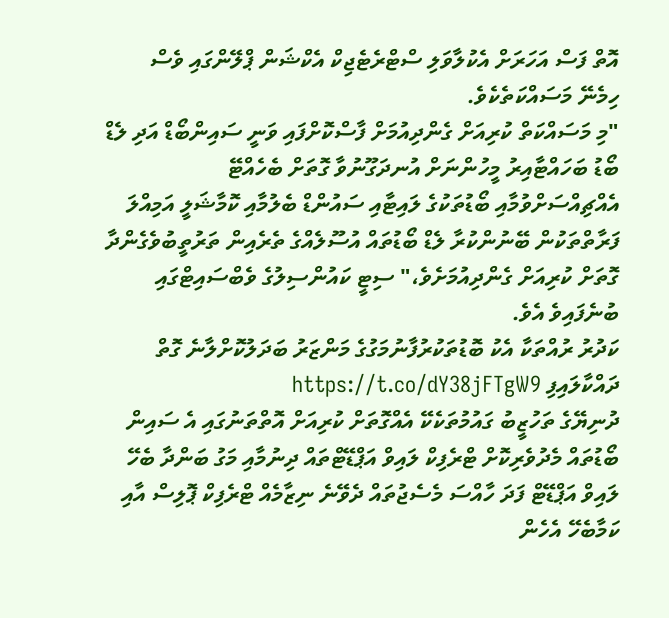އޮތް ފަސް އަހަރަށް އެކުލާވަލި ސްޓްރެޓެޖިކް އެކްޝަން ޕްލޭންގައި ވެސް ހިމެނޭ މަސައްކަތެކެވެ.
"މި މަސައްކަތް ކުރިއަށް ގެންދިއުމަށް ފާސްކޮށްފައި ވަނީ ސައިންބޯޑް އަދި ލެޑް ބޯޑު ބަހައްޓާއިރު މީހުންނަށް އުނދަގޫނުވާ ގޮތަށް ބެހެއްޓޭ އެއްޗިއްސަށްވުމާއި ބޯޑުތަކުގެ ލައިޓާއި ސައުންޑް ބެލުމާއި ކޮމާޝަލީ އަމިއްލަ ފަރާތްތަކުން ބޭނުންކުރާ ލެޑް ބޯޑުތައް އުސޫލެއްގެ ތެރެއިން ތަރުތީބުވެގެންދާ ގޮތަށް ކުރިއަށް ގެންދިއުމަށެވެ،" ސިޓީ ކައުންސިލުގެ ވެބްސައިޓްގައި ބުނެފައިވެ އެވެ.
ކަދުރު ރުއްތަކާ އެކު ބޮޑުތަކުރުފާނުމަގުގެ މަންޒަރު ބަދަލުކޮށްލާނެ ގޮތް ދައްކާލައިފި https://t.co/dY38jFTgW9
ދުނިޔޭގެ ތަހުޒީބު ގައުމުތަކެކޭ އެއްގޮތަށް ކުރިއަށް އޮތްތަނުގައި އެ ސައިން ބޯޑުތައް މެދުވެރިކޮށް ޓްރެފިކް ލައިވް އަޕްޑޭޓްތައް ދިނުމާއި މަގު ބަންދާ ބެހޭ ލައިވް އަޕްޑޭޓް ފަދަ ހާއްސަ މެސެޖުތައް ދެވޭނެ ނިޒާމެއް ޓްރެފިކް ޕޮލިސް އާއި ކަމާބެހޭ އެހެން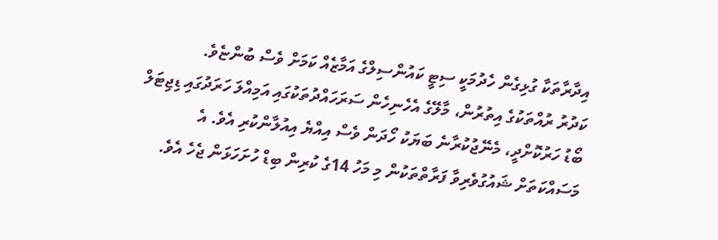އިދާރާތަކާ ގުޅިގެން ހެދުމަކީ ސިޓީ ކައުންސިލްގެ އަމާޒެއް ކަމަށް ވެސް ބުންޏެވެ.
ކަދުރު ރުއްތަކުގެ އިތުރުން، މާލޭގެ އެހެނިހެން ސަރަހައްދުތަކުގައި އަމިއްލަ ހަރަދުގައި ޑިޖިޓަލް ބޯޑު ހަރުކޮށްދީ، މެނޭޖުކުރާނެ ބަޔަކު ހޯދަން ވެސް އިއްޔެ އިއުލާންކުރި އެވެ. އެ މަސައްކަތަށް ޝައުގުވެރިވާ ފަރާތްތަކުން މި މަހު 14ގެ ކުރިން ބިޑް ހުށަހަޅަން ޖެހެ އެވެ.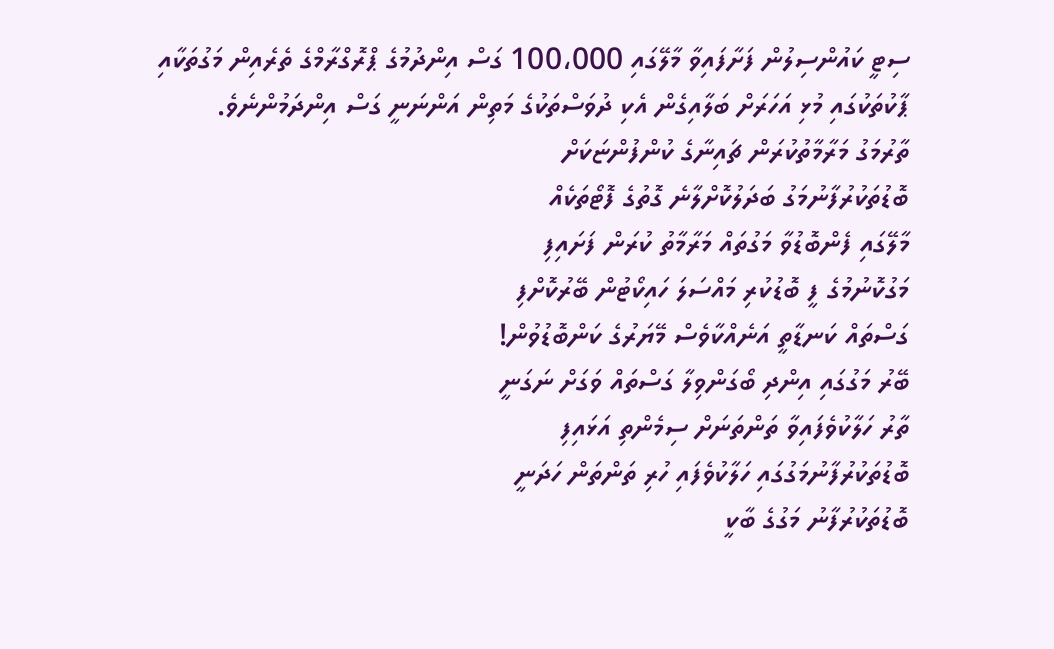ސިޓީ ކައުންސިލުން ފަށާފައިވާ މާލޭގައި 100،000 ގަސް އިންދުމުގެ ޕްރޮގްރާމްގެ ތެރެއިން މަގުތަކާއި ޕާކުތަކުގައި މުޅި އަހަރަށް ބަލާއިގެން އެކި ދުވަސްތަކުގެ މަތިން އަންނަނީ ގަސް އިންދަމުންނެވެ.
ތާރުމަގު މަރާމާތުކުރަން ޗައިނާގެ ކުންފުންޏަކަށް
ބޮޑުތަކުރުފާނުމަގު ބަދަލުކޮށްލާނެ ގޮތުގެ ފޮޓޯތަކެއް
މާލޭގައި ފެންބޮޑުވާ މަގުތައް މަރާމާތު ކުރަން ފަށައިފި
މަގުކޮނުމުގެ ފީ ބޮޑުކުރި މައްސަލަ ހައިކޯޓުން ބޭރުކޮށްފި
ގަސްތައް ކަނޑާތީ އަނެއްކާވެސް މޭޔަރުގެ ކަންބޮޑުވުން!
ބޭރު މަގުގައި އިންދި ބޯގަންވިލާ ގަސްތައް ވަގަށް ނަގަނީ
ތާރު ހަލާކުވެފައިވާ ތަންތަނަށް ސިމެންތި އަޅައިފި
ބޮޑުތަކުރުފާނުމަގުގައި ހަލާކުވެފައި ހުރި ތަންތަން ހަދަނީ
ބޮޑުތަކުރުފާނު މަގުގެ ބާކީ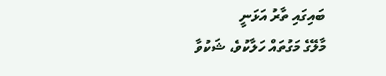ބައިގައި ތާރު އަޅަނީ
މާލޭގެ މަގުތައް ހަލާކުވެ، ޝަކުވާ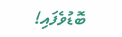ބޮޑުވެފައި!